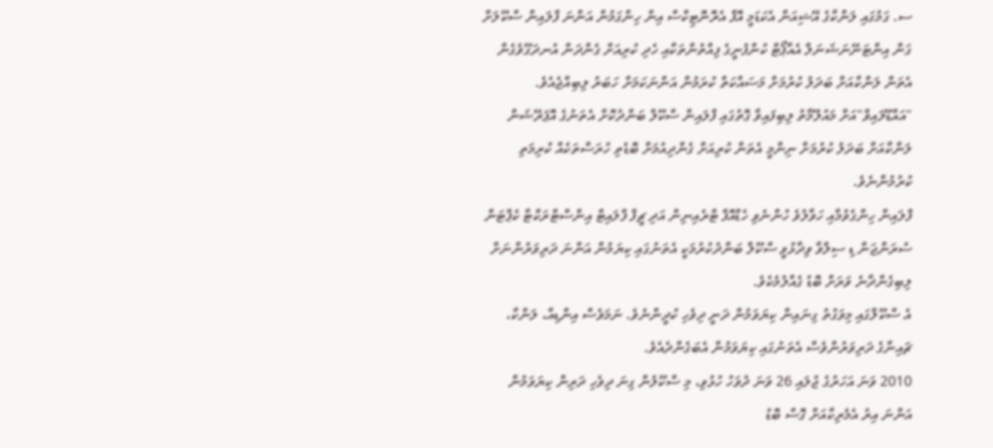ސ. ގަމުގައި ލަންކާގެ އޭޝިއަން އެކަޑަމީ އޮފް އެރޮނޮޓިކްސް އިން ހިންގަމުން އަންނަ ފްލައިން ސްކޫލަށް ގަން އިންޓަނޭނަޝަނަލް އެއާޕޯޓް ކުންފުނީގެ ފިއްތުންތަކާއި ހެދި ކުރިއަށް ގެންދަން އުނދަގޫވެގެން އެތަން ލަންކާއަށް ބަދަލު ކުރުމަށް މަސައްކަތް ކުރަމުން އަންނަކަމަށް ހަބަރު ލިބިއްޖެއެވެ.
"އައްޑޫލައިވް"އަށް މައުލޫމާތު ލިބިފައިވާ ގޮތުގައި ފްލައިން ސްކޫލް ބަންދުކޮށް އެތަނުގެ އޮޕަރޭޝަން ލަންކާއަށް ބަދަލު ކުރުމަށް ނިންމީ އެތަން ކުރިއަށް ގެންދިއުމަށް ބޮޑެތި ހުރަސްތަކެއް ކުރިމަތި ކުރުމުންނެވެ.
ފްލައިން ހިންގެވުމާއި ހަވާލުވެ ހުންނެވި ހެޑްއޮފް ޓްރެއިނިން އަދި ޗީފް ފްލައިޓް އިންސްޓްރަކްޓާ ކެޕްޓަން ސުރަންޖަން ޑި ސިލްވާ ވިދާޅުވީ ސްކޫލް ބަންދުކުރުމަކީ އެތަނުގައި ކިޔަމުން އަންނަ ދަރިވަރުންނަށް ލިބިގެންދާނެ ވަރަށް ބޮޑު ގެއްލުމެކެވެ.
އެ ސްކޫލްގައި މިވަގުތު ގިނައިން ކިޔަވަމުން ދަނީ ދިވެހި ކުދީންނެވެ. ނަމަވެސް އިންޑިއާ، ލަންކާ، ޗައިނާގެ ދަރިވަރުންވެސް އެތަނުގައި ކިޔަވަމުން އެބަގެންދެއެވެ.
2010 ވަނަ އަހަރުގެ ޖުލައި 26 ވަނަ ދުވަހު ހުޅުވި، މި ސްކޫލުން ގިނަ ދިވެހި ދަރިން ކިޔަވަމުން އަންނަ އިރު އެމެރިކާއަށް ގޮސް ބޮޑު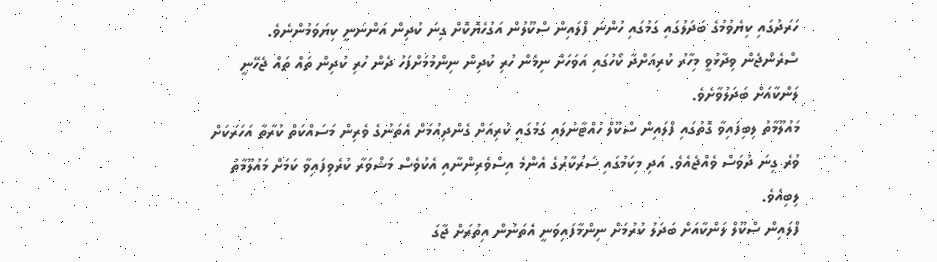ހަރަދުގައި ކިޔެވުމުގެ ބަދަލުގައި ގަމުގައި ހުންނަ ފްލައިން ސްކޫލުން އަގުހެޔޮކޮށް ގިނަ ކުދިން އަންނަނީ ކިޔަވަމުންނެވެ.
ސްރެންޖެން ވިދާޅުވީ މިހާރު ކުރިއަށްދާ ކޯހުގައި އަވަހަށް ނިމެން ހުރި ކުދިން ނިންމުމަށްފަހު ދެން ހުރި ކުދިން ތައް ތައް ޖެހޭނީ ލަންކާއަށް ބަދަލުވާށެވެ.
މައުލޫމާތު ލިބިފައިވާ ގޮތުގައި ފްލައިން ސްކޫލް ހުއްޓާނުލައި ގަމުގައި ކުރިއަށް ގެންދިއުމަށް އެތަނުގެ ވެރިން މަސައްކަތް ކުރާތާ އަހަރަކަށް ވުރެ ގިނަ ދުވަސް ވެއްޖެއެވެ. އަދި މިކަމުގައި ސަރުކާރުގެ އެންމެ އިސްވެރިންނާއި އެކުވެސް މަޝްވަރާ ކުރެވިފައިވާ ކަމަށް މައުލޫމާތު ލިބިއެވެ.
ފްލައިން ސްކޫލް ލަންކާއަށް ބަދަލު ކުރުމަށް ނިންމާފައިވަނީ އެތަނުން އިތުރަށް ޖާގަ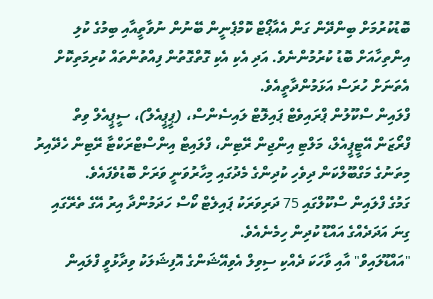ބޮޑުކުރުމަށް ބިންދޭން ގަން އެއާޕޯޓް ކޮމްޕެނީން ބޭނުން ނުވާތީއާއި ބިމުގެ ކުލި އިންތިހާއަށް ބޮޑު ކުރުމުންނެވެ. އަދި އެކި އެކި ގޮތްގޮތުން ފިއްތުންތައް ކުރިމަތިކޮށް އެތަނަށް ހުރަސް އަޅަމުންދާތީއެވެ.
ފްލައިން ސްކޫލުން ޕްރައިވެޓް ޕައިލޮޓް ލައިސެންސް، (ޕީޕީއެލް)، ސީޕީއެލް ވިތް ފްރޯޒަން އޭޓީޕީއެލް، މަލްޓި އިންޖިން ރޭޓިން، ފްލައިޓް އިންސްޓްރަކްޓާ ރޭޓިން ހެދޭއިރު މިތަނުގެ މަގްބޫލްކަން ދިވެހި ކުދިންގެ މެދުގައި މިހާރުވަނީ ވަރަށް ބޮޑުވެފައެވެ.
ގަމުގެ ފްލައިން ސްކޫލްގައި 75 ދަރިވަރަކު ޕައިލެޓް ކޯސް ހަދަމުންދާ އިރު އޭގެ ތެރޭގައި ގިނަ އަދަދެއްގެ އައްޑޫ ކުދިން ހިމެނެއެވެ.
"އައްޑޫލައިވް" އާއި ވާހަކަ ދެއްކި ސިވިލް އެވިއޭޝަންގެ އޮފިޝަލަކު ވިދާޅުވީ ފްލައިން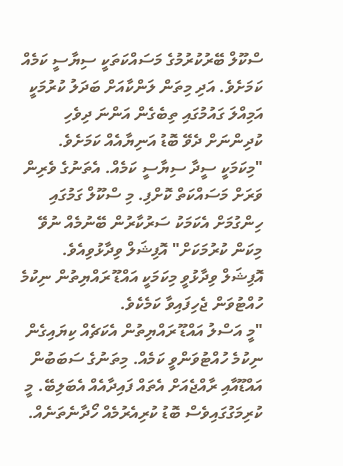ސްކޫލް ބޭރުކުރުމުގެ މަސައްކަތަކީ ސިޔާސީ ކަމެއް ކަމަށެވެ. އަދި މިތަން ލަންކާއަށް ބަދަލު ކުރުމަކީ އަމިއްލަ ގައުމުގައި ތިބެގެން އަންނަ ދިވެހި ކުދިންނަށް ދެވޭ ބޮޑު އަނިޔާއެއް ކަމަށެވެ.
"މިކަމަކީ ސީދާ ސިޔާސީ ކަމެއް. އެތަނުގެ ވެރިން ވަރަށް މަސައްކަތް ކޮށްފި. މި ސްކޫލް ގަމުގައި ހިންގުމަށް އެކަމަކު ސަރުކާރުން ބޭނުމެއް ނުވޭ މިކަން ކުރުމަކަށް" އޮފިޝަލް ވިދާޅުވިއެވެ.
އޮފިޝަލް ވިދާޅުވީ މިކަމަކީ އައްޑޫ ރައްޔިތުން ނިކުމެ ހުއްޓުވަން ޖެހިފައިވާ ކަމެކެވެ.
"މީ އަސްލު އައްޑޫ ރައްޔިތުން އެކަޗެއް ކިޔައިގެން ނިކުމެ ހުއްޓުވަންވީ ކަމެއް. މިތަނުގެ ސަބަބުން އައްޑޫއާއި ރާއްޖެއަށް އެތައް ފައިދާއެއް އެބަލިބޭ. މީ ކުރިމަގުގައިވެސް ބޮޑު ކުރިއެރުމެއް ހޯދާނެތަނެއް.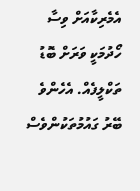އެމެރިކާއަށް ވިސާ ހޯދުމަކީ ވަރަށް ބޮޑު ތަކްލީފެއް. އެހެންވެ ބޭރު ގައުމުތަކުންވެސް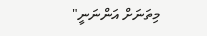މިތަނަށް އަންނަނީ"